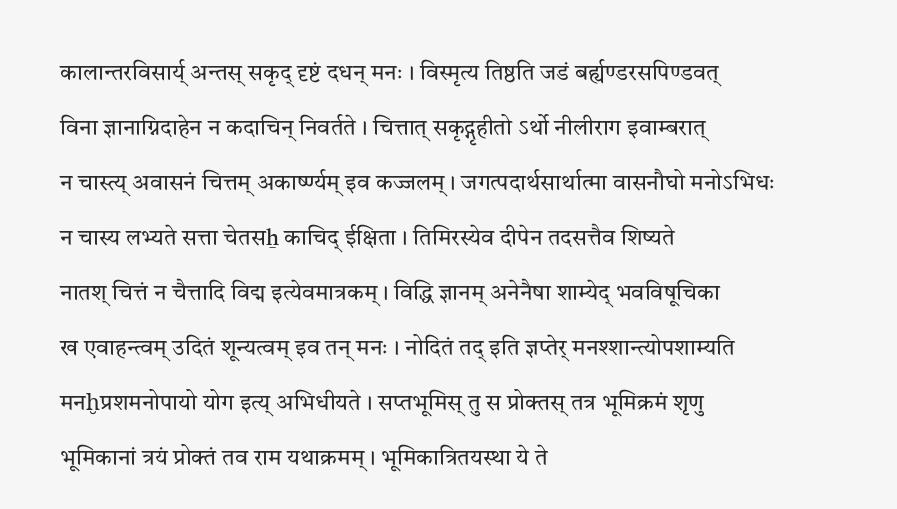कालान्तरविसार्य् अन्तस् सकृद् दृष्टं दधन् मनः । विस्मृत्य तिष्ठति जडं बर्ह्यण्डरसपिण्डवत्
विना ज्ञानाग्निदाहेन न कदाचिन् निवर्तते । चित्तात् सकृद्गृहीतो ऽर्थो नीलीराग इवाम्बरात्
न चास्त्य् अवासनं चित्तम् अकार्ष्ण्यम् इव कज्जलम् । जगत्पदार्थसार्थात्मा वासनौघो मनोऽभिधः
न चास्य लभ्यते सत्ता चेतसẖ काचिद् ईक्षिता । तिमिरस्येव दीपेन तदसत्तैव शिष्यते
नातश् चित्तं न चैत्तादि विद्म इत्येवमात्रकम् । विद्धि ज्ञानम् अनेनैषा शाम्येद् भवविषूचिका
ख एवाहन्त्वम् उदितं शून्यत्वम् इव तन् मनः । नोदितं तद् इति ज्ञप्तेर् मनश्शान्त्योपशाम्यति
मनḫप्रशमनोपायो योग इत्य् अभिधीयते । सप्तभूमिस् तु स प्रोक्तस् तत्र भूमिक्रमं शृणु
भूमिकानां त्रयं प्रोक्तं तव राम यथाक्रमम् । भूमिकात्रितयस्था ये ते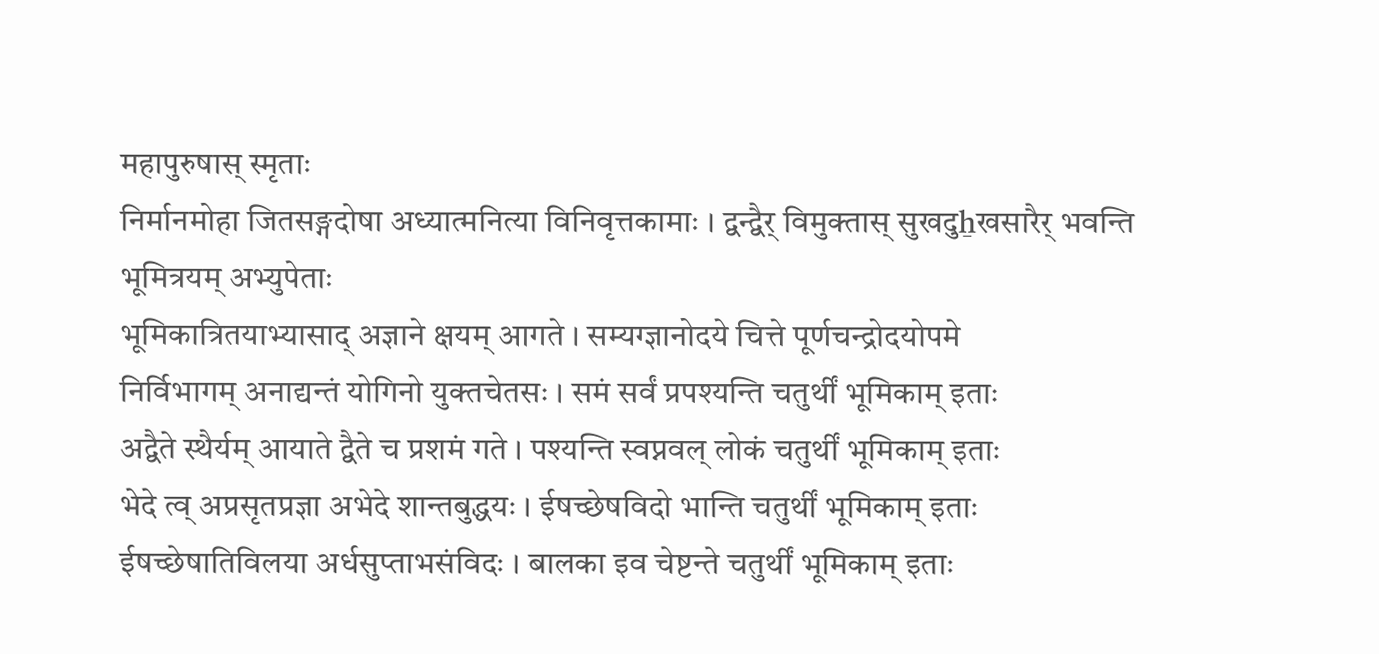महापुरुषास् स्मृताः
निर्मानमोहा जितसङ्गदोषा अध्यात्मनित्या विनिवृत्तकामाः । द्वन्द्वैर् विमुक्तास् सुखदुẖखसारैर् भवन्ति भूमित्रयम् अभ्युपेताः
भूमिकात्रितयाभ्यासाद् अज्ञाने क्षयम् आगते । सम्यग्ज्ञानोदये चित्ते पूर्णचन्द्रोदयोपमे
निर्विभागम् अनाद्यन्तं योगिनो युक्तचेतसः । समं सर्वं प्रपश्यन्ति चतुर्थीं भूमिकाम् इताः
अद्वैते स्थैर्यम् आयाते द्वैते च प्रशमं गते । पश्यन्ति स्वप्नवल् लोकं चतुर्थीं भूमिकाम् इताः
भेदे त्व् अप्रसृतप्रज्ञा अभेदे शान्तबुद्धयः । ईषच्छेषविदो भान्ति चतुर्थीं भूमिकाम् इताः
ईषच्छेषातिविलया अर्धसुप्ताभसंविदः । बालका इव चेष्टन्ते चतुर्थीं भूमिकाम् इताः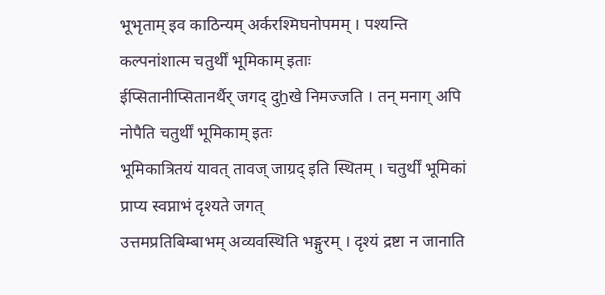भूभृताम् इव काठिन्यम् अर्करश्मिघनोपमम् । पश्यन्ति कल्पनांशात्म चतुर्थीं भूमिकाम् इताः
ईप्सितानीप्सितानर्थैर् जगद् दुẖखे निमज्जति । तन् मनाग् अपि नोपैति चतुर्थीं भूमिकाम् इतः
भूमिकात्रितयं यावत् तावज् जाग्रद् इति स्थितम् । चतुर्थीं भूमिकां प्राप्य स्वप्नाभं दृश्यते जगत्
उत्तमप्रतिबिम्बाभम् अव्यवस्थिति भङ्गुरम् । दृश्यं द्रष्टा न जानाति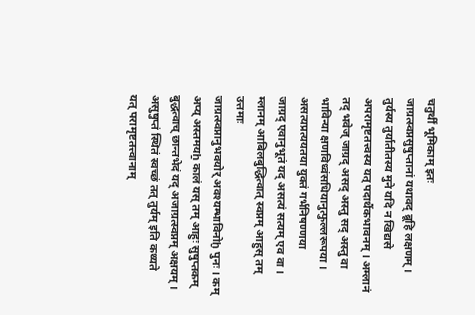चतुर्थीं भूमिकाम् इतः
जाग्रत्स्वप्नसुषुप्तानां यथावद् ब्रूहि लक्षणम् । तुर्यस्य तुर्यातीतस्य मुने यदि न खिद्यसे
अपरामृष्टतत्त्वस्य यत् पदार्थैकभावनम् । अम्लानं तद् भवेज् जाग्रद् असद् अस्तु सद् अस्तु वा
भाविन्या क्षणविध्वंसधियानुत्फुल्लरूपया । असत्यप्रत्ययतया युक्तं गर्भनिषण्णया
जाग्रद् एवानुभूतं यद् असत्यं सत्यम् एव वा । म्लानम् आबिलबुद्धित्वात् स्वप्नम् आहुस् तम् उत्तमाः
जाग्रत्स्वप्नानुभवयोर् अवश्यम्भाविनोḫ पुनः । कम् अप्य् अस्तमयẖ कालं यस् तम् आहुः सुषुप्तकम्
बुद्धत्वाच् छान्तभेदं यद् अजाग्रत्स्वप्नम् अक्षयम् । असुषुप्तं स्थितं स्वच्छं तत् तुर्यम् इति कथ्यते
यत् परामृष्टतत्त्वानाम्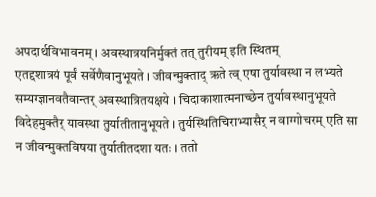अपदार्थविभावनम् । अवस्थात्रयनिर्मुक्तं तत् तुरीयम् इति स्थितम्
एतद्दशात्रयं पूर्वं सर्वेणैवानुभूयते । जीवन्मुक्ताद् ऋते त्व् एषा तुर्यावस्था न लभ्यते
सम्यग्ज्ञानवतैवान्तर् अवस्थात्रितयक्षये । चिदाकाशात्मनाच्छेन तुर्यावस्थानुभूयते
विदेहमुक्तैर् यावस्था तुर्यातीतानुभूयते । तुर्यस्थितिचिराभ्यासैर् न वाग्गोचरम् एति सा
न जीवन्मुक्तविषया तुर्यातीतदशा यतः । ततो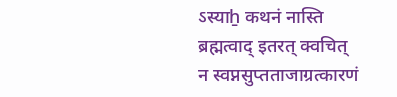ऽस्याẖ कथनं नास्ति ब्रह्मत्वाद् इतरत् क्वचित्
न स्वप्नसुप्तताजाग्रत्कारणं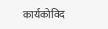कार्यकोविद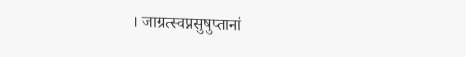। जाग्रत्स्वप्नसुषुप्तानां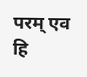परम् एव हि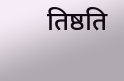तिष्ठति